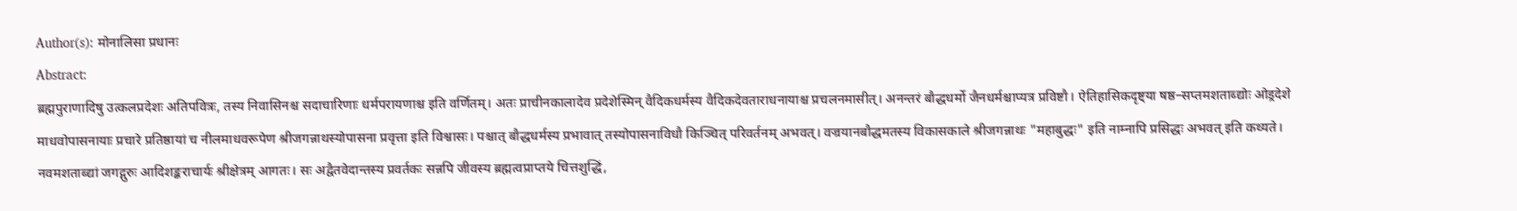Author(s): मोनालिसा प्रधानः
Abstract:
ब्रह्मपुराणादिषु उत्कलप्रदेशः अतिपवित्रः, तस्य निवासिनश्च सदाचारिणाः धर्मपरायणाश्च इति वर्णितम्। अतः प्राचीनकालादेव प्रदेशेस्मिन् वैदिकधर्मस्य वैदिकदेवताराधनायाश्च प्रचलनमासीत्। अनन्तरं बौद्धधर्मो जैनधर्मश्चाप्यत्र प्रविष्टौ। ऐतिहासिकदृष्ट्या षष्ठ–सप्तमशताब्द्योः ओड्रदेशे माधवोपासनायाः प्रचारे प्रतिष्ठायां च नीलमाधवरूपेण श्रीजगन्नाथस्योपासना प्रवृत्ता इति विश्वासः। पश्चात् बौद्धधर्मस्य प्रभावात् तस्योपासनाविधौ किञ्चित् परिवर्तनम् अभवत्। वज्रयानबौद्धमतस्य विकासकाले श्रीजगन्नाथः "महाबुद्धः" इति नाम्नापि प्रसिद्धः अभवत् इति कथ्यते। नवमशताब्द्यां जगद्गुरुः आदिशङ्कराचार्यः श्रीक्षेत्रम् आगतः। सः अद्वैतवेदान्तस्य प्रवर्तकः सन्नपि जीवस्य ब्रह्मत्वप्राप्तये चित्तशुद्धिं,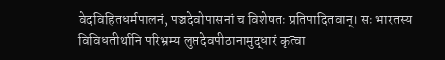वेदविहितधर्मपालनं, पञ्चदेवोपासनां च विशेषतः प्रतिपादितवान्। सः भारतस्य विविधतीर्थानि परिभ्रम्य लुप्तदेवपीठानामुद्धारं कृत्वा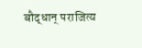बौद्धान् पराजित्य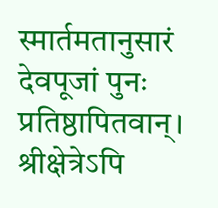स्मार्तमतानुसारं देवपूजां पुनः प्रतिष्ठापितवान्। श्रीक्षेत्रेऽपि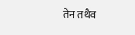तेन तथैव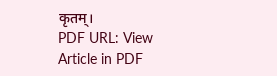कृतम्।
PDF URL: View Article in PDF